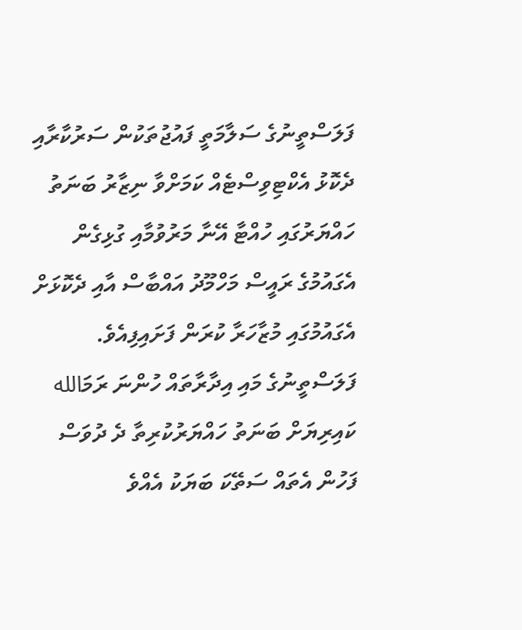ފަލަސްތީނުގެ ސަލާމަތީ ފައުޖުތަކުން ސަރުކާރާއި ދެކޮޅު އެކްޓިވިސްޓެއް ކަމަށްވާ ނިޒާރު ބަނަތު ހައްޔަރުގައި ހުއްޓާ އޭނާ މަރުވުމާއި ގުޅިގެން އެގައުމުގެ ރައީސް މަހްމޫދު އައްބާސް އާއި ދެކޮޅަށް އެގައުމުގައި މުޒާހަރާ ކުރަން ފަށައިފިއެވެ.
ފަލަސްތީނުގެ މައި އިދާރާތައް ހުންނަ ރަމަالله ކައިރިޔަށް ބަނަތު ހައްޔަރުކުރިތާ ދެ ދުވަސް ފަހުން އެތައް ސަތޭކަ ބަޔަކު އެއްވެ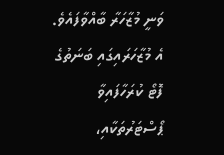ވަނީ މުޒާހަރާ ބާއްވާފައެވެ. އެ މުޒާހަރައިގައި ބަނަތުގެ ފޮޓޯ ކުރަހާފައިވާ ޕޯސްޓަރުތަކާއި،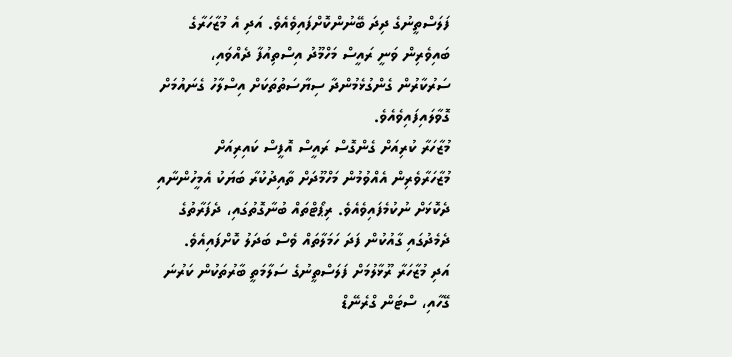ފަލަސްތީނުގެ ދިދަ ބޭނުންކޮށްފައިވެއެވެ. އަދި އެ މުޒާހަރާގެ ބައިވެރިން ވަނީ ރައީސް މަހްމޫދު އިސްތިއުފާ ދެއްވައި، ސަރުކާރުން ގެންގުޅެމުންދާ ސިޔާސަތުތަކަށް އިސްލާހު ގެނައުމަށް ގޮވާލައިފައިވެއެވެ.
މުޒާހަރާ ކުރިއަށް ގެންގޮސް ރައީސް އޮފީސް ކައިރިއަށް މުޒާހަރާވެރިން އެއްވުމުން މަހްމޫދަށް ތާއިދުކުރާ ބަޔަކު އެމީހުންނާއި ދެކޮޅަށް ނުކުމެފައިވެއެވެ. ރިޕޯޓްތައް ބުނާގޮތުގައި، ދެފަރާތުގެ ދެމެދުގައި ގާއުކުން ފަދަ ހަމަލާތައް ވެސް ބަދަލު ކޮށްފައިއެވެ.
އަދި މުޒާހަރާ ރޫޅާލުމަށް ފަލަސްތީނުގެ ސަލާމަތީ ބާރުތަކުން ކަރުނަ ގޭހާއި، ސްޓަން ގްރެނޭޑް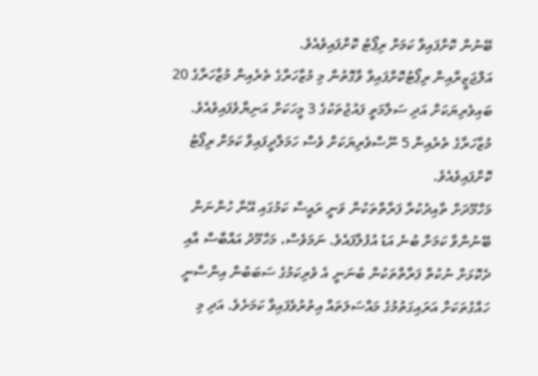ބޭނުން ކޮށްފައިވާ ކަމަށް ރިޕޯޓު ކޮށްފައިވެއެވެ.
އަލްޖަޒީރާއިން ރިޕޯޓުކޮށްފައިވާ ވާގޮތުން މި މުޒާހަރާގެ ތެރެއިން މުޒާހަރާގެ 20 ބައިވެރިޔަކަށް އަދި ސަލާމަތީ ފައުޖުތަކުގެ 3 މީހަކަށް އަނިޔާވެފައިވެއެވެ. މުޒާހަރާގެ ތެރެއިން 5 ނޫސްވެރިޔަކަށް ވެސް ހަމަލާދީފައިވާ ކަމަށް ރިޕޯޓު ކޮށްފައިވެއެވެ.
މަހްމޫދަށް ތާއިދުކުރާ ފަރާތްތަކުން ވަނީ ރައީސް ކަމުގައި އޭނާ ހުންނަން ބޭނުންވާ ކަމަށް ބުނެ އަޑު އުފުލާފައެވެ. ނަމަވެސް، މަހްމޫދު އައްބާސް އާއި ދެކޮޅަށް ނުކުތް ފަރާތްތަކުން ބުނަނީ އެ ވެރިކަމުގެ ސަބަބުން އިންސާނީ ހައްގުތަކަށް އަރައިގަތުމުގެ މައްސަލަތައް އިތުރުވެފައިވާ ކަމަށެވެ. އަދި މި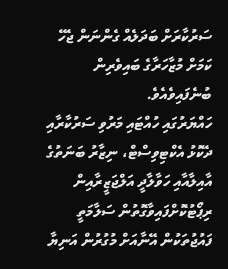ސަރުކާރަށް ބަދަލެއް ގެންނަން ޖެހޭ ކަމަށް މުޒާހަރާގެ ބައިވެރިން ބުނެފައިވެއެވެ.
ހައްޔަރުގައި ހުއްޓައި މަރުވި ސަރުކާރާއި ދެކޮޅު އެކްޓިވިސްޓް، ނިޒާރު ބަނަތުގެ އާއިލާއާއި ހަވާލާދީ އަލްޖަޒީރާއިން ރިޕޯޓުކޮށްފައިވާގޮތުން ސަލާމަތީ ފައުޖުތަކުން އޭނާއަށް މުގުރުން އަނިޔާ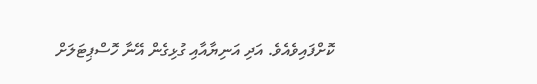ކޮށްފައިވެއެވެ. އަދި އަނިޔާއާއި ގުޅިގެން އޭނާ ހޮސްޕިޓަލަށް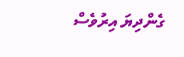ގެންދިޔަ އިރުވެސް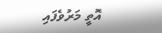އޮތީ މަރުވެފައި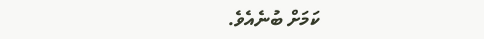ކަމަށް ބުނެއެވެ.